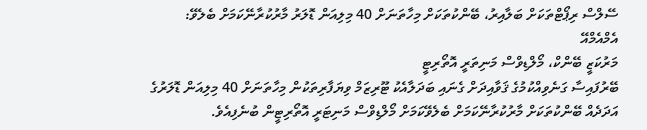ސޭލްސް ރިޕޯޓްތަކަށް ބަލާއިރު، ބޭންކުތަކަށް މިހާތަނަށް 40 މިލިއަން ޑޮލަރު މާރުކުރާނޭކަމަށް ބެލެވޭ: އެމްއެމްއޭ
މަރުކަޒީ ބޭންކް، މޯލްޑިވްސް މަނިތަރީ އޮތޯރިޓީ
ބޭރުފައިސާ ގަނެވިއްކުމުގެ ޤަވާއިދަށް ގެނައި ބަދަލާއެކު ޓޫރިޒަމް ވިޔަފާރިތަކުން މިހާތަނަށް 40 މިލިއަން ޑޮލަރުގެ އަދަދެއް ބޭންކުތަކަށް މާރުކުރާނޭކަމަށް ބެލެވޭކަމަށް މޯލްޑިވްސް މަނިޓަރީ އޮތޯރިޓީން ބުނެފިއެވެ.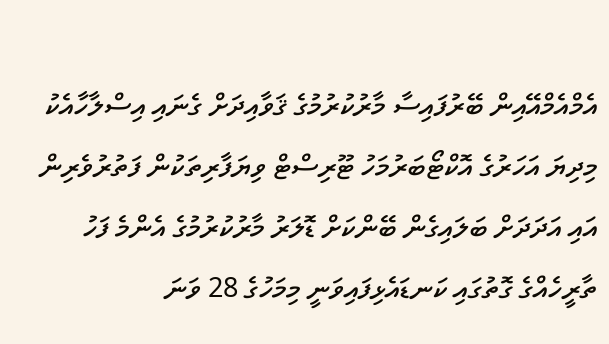އެމްއެމްއޭއިން ބޭރުފައިސާ މާރުކުރުމުގެ ޤަވާއިދަށް ގެނައި އިސްލާހާއެކު މިދިޔަ އަހަރުގެ އޮކްޓޯބަރުމަހު ޓޫރިސްޓް ވިޔަފާރިތަކުން ފަތުރުވެރިން އައި އަދަދަށް ބަލައިގެން ބޭންކަށް ޑޮލަރު މާރުކުރުމުގެ އެންމެ ފަހު ތާރީހެއްގެ ގޮތުގައި ކަނޑައެޅިފައިވަނީ މިމަހުގެ 28 ވަނަ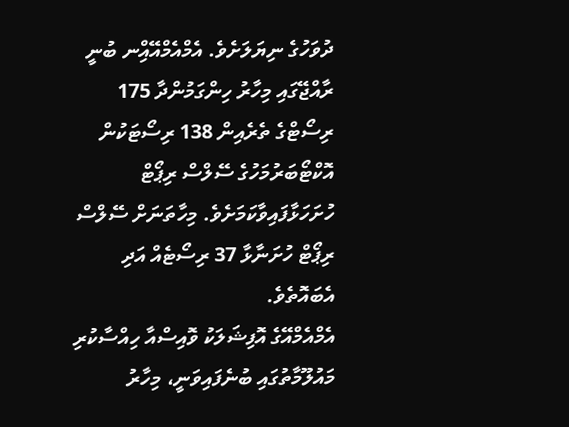ދުވަހުގެ ނިޔަލަށެވެ. އެމްއެމްއޭއިްނ ބުނީ ރާއްޖޭގައި މިހާރު ހިންގަމުންދާ 175 ރިސޯޓްގެ ތެރެއިން 138 ރިސޯޓަކުން އޮކްޓޯބަރުމަހުގެ ސޭލްސް ރިޕޯޓް ހުށަހަޅާފައިވާކަމަށެވެ. މިހާތަނަށް ސޭލްސް ރިޕޯޓް ހުށަނާޅާ 37 ރިސޯޓެއް އަދި އެބައޮތެވެ.
އެމްއެމްއޭގެ އޮފިޝަލަކު ވޮއިސްއާ ހިއްސާކުރި މައުލޫމާތުގައި ބުނެފައިވަނީ، މިހާރު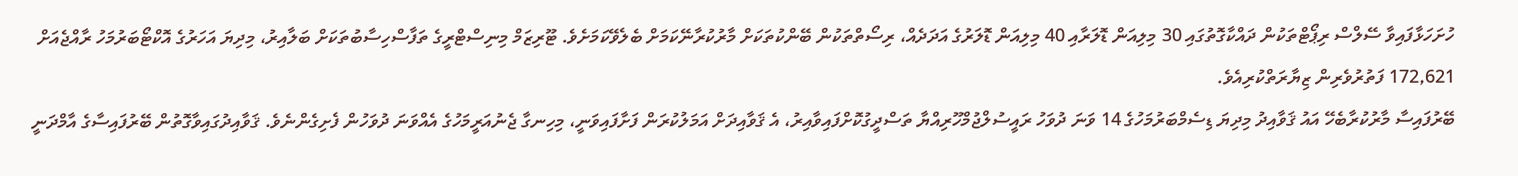ހުށަހަޅާފައިވާ ސޭލްސް ރިޕޯޓްތަކުން ދައްކާގޮތުގައި 30 މިލިއަން ޑޮލަރާއި 40 މިލިއަން ޑޮލަރުގެ އަދަދެއް، ރިސޯތްތަކުން ބޭންކުތަކަށް މާރުކުރާނޭކަމަށް ބެލެވޭކަމަށެވެ. ޓޫރިޒަމް މިނިސްޓްރީގެ ތަފާސްހިސާބުތަކަށް ބަލާއިރު، މިދިޔަ އަހަރުގެ އޮކްޓޯބަރުމަހު ރާއްޖެއަށް 172,621 ފަތުރުވެރިން ޒިޔާރަތްކުރިއެވެ.
ބޭރުފައިސާ މާރުކުރާބެހޭ އައު ޤަވާއިދު މިދިޔަ ޑިސެމްބަރުމަހުގެ 14 ވަނަ ދުވަހު ރައީސުލްޖުމްހޫރިއްޔާ ތަސްދީގުކޮށްފައިވާއިރު، އެ ޤަވާއިދަށް އަމަލުކުރަން ފަށާފައިވަނީ، މިހިނގާ ޖެނުއަރީމަހުގެ އެއްވަނަ ދުވަހުން ފެށިގެންނެވެ. ޤަވާއިދުގައިވާގޮތުން ބޭރުފައިސާގެ އާމްދަނީ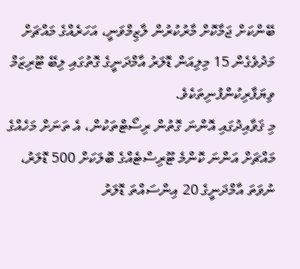ބޭންކަށް ޖަމާކޮށް މާރުކުރުން ލާޒިމްވަނީ، އަހަރެއްގެ މައްޗަށް މަދުވެގެން 15 މިލިއަން ޑޮލަރު އާމްދަނީގެ ގޮތުގައި ލިބޭ ޓޫރިޒަމް ވިޔަފާރިކުންފުނިތަކެވެ.
މި ޤަވާއިދުގައި އޮންނަ ގޮތުން ރިސޯޓްތަކުން، އެ ތަނަށް މަހެއްގެ މައްޗަށް އަންނަ ކޮންމެ ޓޫރިސްޓެއްގެ ބޮލަކަށް 500 ޑޮލަރު، ނުވަތަ އާމްދަނީގެ 20 އިންސައްތަ ޑޮލަރު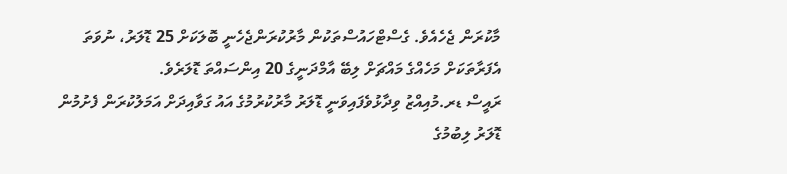މާކުރަން ޖެހެއެވެ. ގެސްޓްހައުސްތަކުން މާރުކުރަންޖެހެނީ ބޮލަކަށް 25 ޑޮލަރު، ނުވަތަ އެފަރާތަކަށް މަހެއްގެ މައްޗަށް ލިބޭ އާމްދަނީގެ 20 އިންސައްތަ ޑޮލަރެވެ.
ރައީސް ޑރ.މުއިއްޒު ވިދާޅުވެފައިވަނީ ޑޮލަރު މާރުކުރުމުގެ އައު ގަވާއިދަށް އަމަލުކުރަން ފެށުމުން ޑޮލަރު ލިބުމުގެ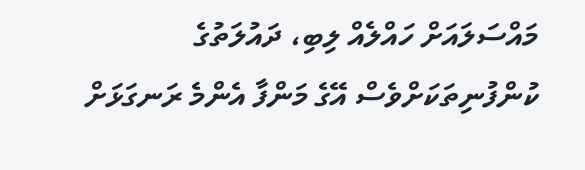މައްސަލައަށް ހައްލެއް ލިބި، ދައުލަތުގެ ކުންފުނިތަކަށްވެސް އޭގެ މަންފާ އެންމެ ރަނގަޅަށް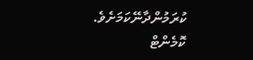ކުރަމުންދާނޭކަމަށެވެ.
ކޮމެންޓް